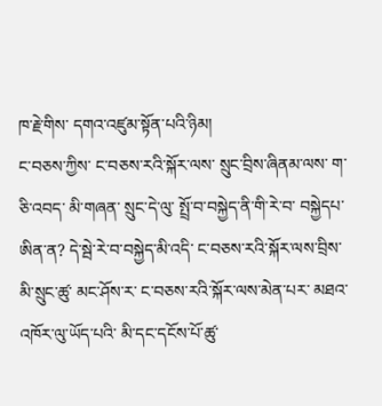ཁ་རྗེ་གིས་ དགའ་འཛུམ་སྟོན་པའི་ཉིམ།
ང་བཅས་ཀྱིས་ ང་བཅས་རའི་སྐོར་ལས་ སྲུང་བྲིས་ཞིནམ་ལས་ ག་ཅི་འབད་ མི་གཞན་ སྲུང་དེ་ལུ་ སྤྲོ་བ་བསྐྱེད་ནི་གི་རེ་བ་ བསྐྱེདཔ་ཨིན་ན? དེ་སྦེ་རེ་བ་བསྐྱེད་མི་འདི་ ང་བཅས་རའི་སྐོར་ལས་བྲིས་མི་སྲུང་ཚུ་ མང་ཤོས་ར་ ང་བཅས་རའི་སྐོར་ལས་མེན་པར་ མཐའ་འཁོར་ལུ་ཡོད་པའི་ མི་དང་དངོས་པོ་ཚུ་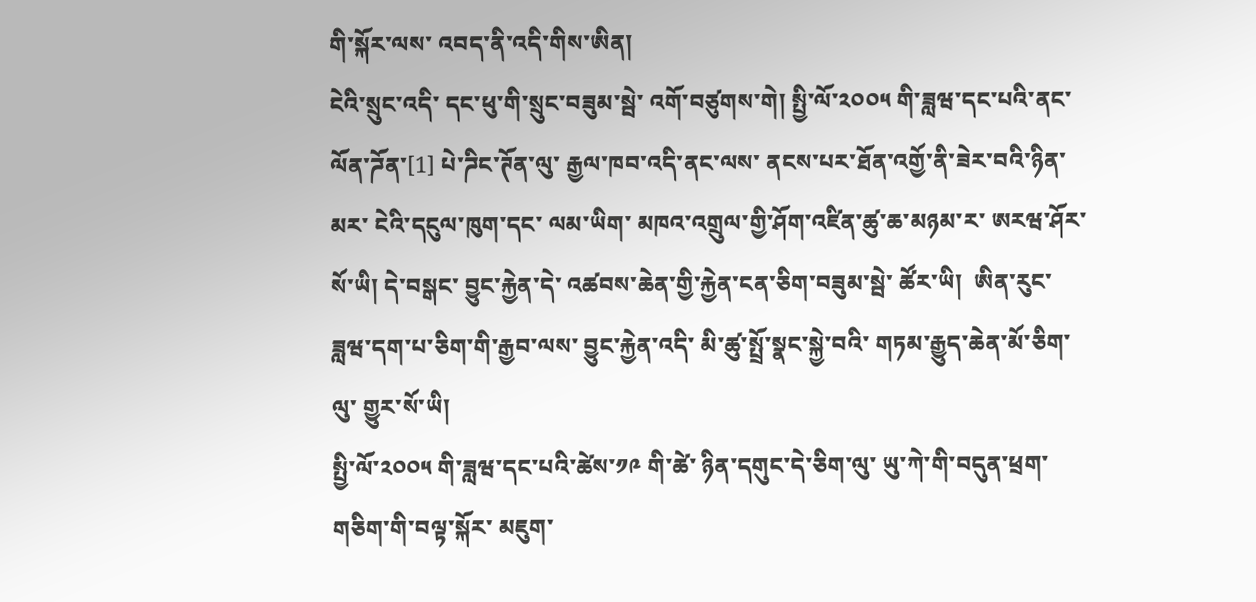གི་སྐོར་ལས་ འབད་ནི་འདི་གིས་ཨིན།
ངེའི་སྲུང་འདི་ དང་ཕུ་གི་སྲུང་བཟུམ་སྦེ་ འགོ་བཙུགས་གེ། སྤྱི་ལོ་༢༠༠༥ གི་ཟླཝ་དང་པའི་ནང་ ལོན་ཌོན་[1] པེ་ཌིང་ཊོན་ལུ་ རྒྱལ་ཁབ་འདི་ནང་ལས་ ནངས་པར་ཐོན་འགྱོ་ནི་ཟེར་བའི་ཉིན་མར་ ངེའི་དངུལ་ཁུག་དང་ ལམ་ཡིག་ མཁའ་འགྲུལ་གྱི་ཤོག་འཛིན་ཚུ་ཆ་མཉམ་ར་ ཨརཝ་ཤོར་སོ་ཡི། དེ་བསྒང་ བྱུང་རྐྱེན་དེ་ འཚབས་ཆེན་གྱི་རྐྱེན་ངན་ཅིག་བཟུམ་སྦེ་ ཚོར་ཡི།  ཨིན་རུང་ ཟླཝ་དག་པ་ཅིག་གི་རྒྱབ་ལས་ བྱུང་རྐྱེན་འདི་ མི་ཚུ་སྤྲོ་སྣང་སྐྱེ་བའི་ གཏམ་རྒྱུད་ཆེན་མོ་ཅིག་ལུ་ གྱུར་སོ་ཡི།
སྤྱི་ལོ་༢༠༠༥ གི་ཟླཝ་དང་པའི་ཚེས་༡༩ གི་ཚེ་ ཉིན་དགུང་དེ་ཅིག་ལུ་ ཡུ་ཀེ་གི་བདུན་ཕྲག་གཅིག་གི་བལྟ་སྐོར་ མཇུག་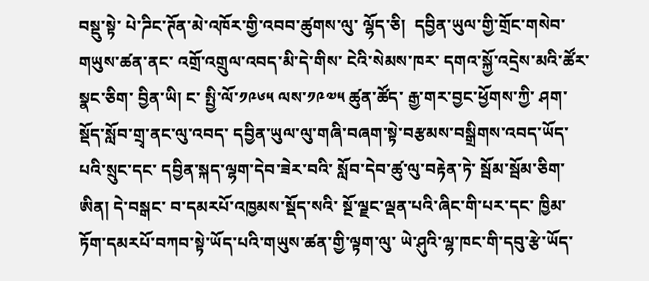བསྡུ་སྟེ་ པེ་ཌིང་ཊོན་མེ་འཁོར་གྱི་འབབ་ཚུགས་ལུ་ ལྷོད་ཅི།  དབྱིན་ཡུལ་གྱི་གྲོང་གསེབ་གཡུས་ཚན་ནང་ འགྲོ་འགྲུལ་འབད་མི་དེ་གིས་ ངེའི་སེམས་ཁར་ དགའ་སྐྱོ་འདྲེས་མའི་ཚོར་སྣང་ཅིག་ བྱིན་ཡི། ང་ སྤྱི་ལོ་༡༩༦༥ ལས་༡༩༧༥ ཚུན་ཚོད་ རྒྱ་གར་བྱང་ཕྱོགས་ཀྱི་ ཤག་སྡོད་སློབ་གྲྭ་ནང་ལུ་འབད་ དབྱིན་ཡུལ་ལུ་གཞི་བཞག་སྟེ་བརྩམས་བསྒྲིགས་འབད་ཡོད་པའི་སྲུང་དང་ དབྱིན་སྐད་ལྷག་དེབ་ཟེར་བའི་ སློབ་དེབ་ཚུ་ལུ་བརྟེན་ཏེ་ སྦོམ་སྦོམ་ཅིག་ཨིན། དེ་བསྒང་ བ་དམརཔོ་འཁྱམས་སྡོད་སའི་ སྔོ་ལྗང་ལྡན་པའི་ཞིང་གི་པར་དང་ ཁྱིམ་ཏོག་དམརཔོ་བཀབ་སྟེ་ཡོད་པའི་གཡུས་ཚན་གྱི་ལྟག་ལུ་ ཡེ་ཤུའི་ལྷ་ཁང་གི་དབུ་རྩེ་ཡོད་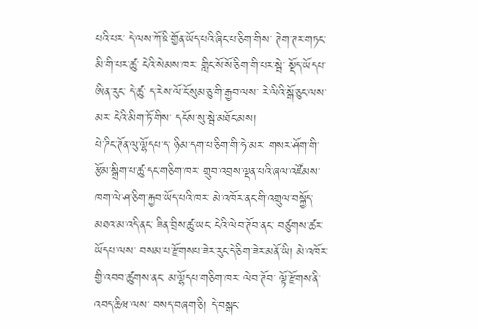པའི་པར་ དེ་ལས་ཀོ་ཋི་གྱོན་ཡོད་པའི་ཞིང་པ་ཅིག་གིས་ ཊེག་ཊར་གཏང་མི་གི་པར་ཚུ་ ངེའི་སེམས་ཁར་ གླིང་སོ་སོ་ཅིག་གི་པར་སྦེ་ སྡོད་ཡོདཔ་ཨིན་རུང་ དེ་ཚུ་ ད་རེས་ལོ་ངོ་སུམ་ཅུ་གི་རྒྱབ་ལས་ རེ་ལིའི་སྒོ་ཅུང་ལས་མར་ ངེའི་མིག་ཏོ་གིས་ དངོས་སུ་སྦེ་མཐོང་མས།
པེ་ཌིང་ཊོན་ལུ་ལྷོདཔ་ད་ ཉིམ་དག་པ་ཅིག་གི་ཧེ་མར་ གསར་ཤོག་གི་རྩོམ་སྒྲིག་པ་ཚུ་དང་གཅིག་ཁར་ གྲུབ་འབྲས་ལྡན་པའི་ཞལ་འཛོམས་ ཁག་ལེ་ཤ་ཅིག་རྐྱབ་ཡོད་པའི་ཁར་ མེ་འཁོར་ནང་གི་འགྲུལ་བསྐྱོད་མཐའ་མ་འདི་ནང་ ཟིན་བྲིས་ཚུ་ཡང་ ངེའི་ལེབ་ཊོབ་ནང་ བཙུགས་ཚར་ཡོདཔ་ལས་ བསམ་པ་རྫོགསཔ་ཟེར་རུང་དེ་ཅིག་ཟེར་མནོ་ཡི། མེ་འཁོར་གྱི་འབབ་ཚུགས་ནང་ མ་ལྷོདཔ་གཅིག་ཁར་ ལེབ་ཊོབ་ ལྟོ་རྫོགས་ནི་འབད་ཆིཝ་ལས་ བསད་བཞག་ཅི། དེ་བསྒང་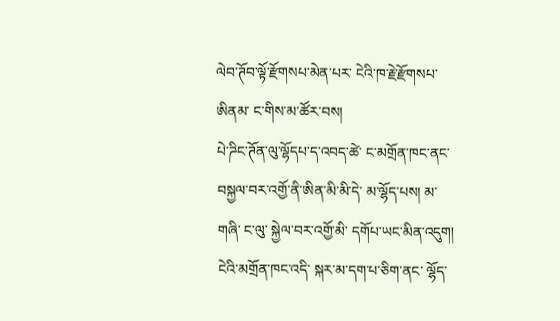ལེབ་ཊོབ་ལྟོ་རྫོགསཔ་མེན་པར་ ངེའི་ཁ་རྗེ་རྫོགསཔ་ཨིནམ་ ང་གིས་མ་ཚོར་བས།
པེ་ཌིང་ཊོན་ལུ་ལྷོདཔ་ད་འབད་ཚེ་ ང་མགྲོན་ཁང་ནང་ བསྐྱལ་བར་འགྱོ་ནི་ཨིན་མི་མི་དེ་ མ་ལྷོད་པས། མ་གཞི་ ང་ལུ་ སྐྱེལ་བར་འགྱོ་མི་ དགོཔ་ཡང་མིན་འདུག། ངེའི་མགྲོན་ཁང་འདི་ སྐར་མ་དག་པ་ཅིག་ནང་ ལྷོད་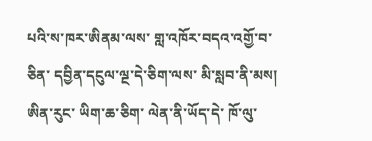པའི་ས་ཁར་ཨིནམ་ལས་ གླ་འཁོར་བདའ་འགྱོ་བ་ཅིན་ དབྱིན་དངུལ་ལྔ་དེ་ཅིག་ལས་ མི་སླབ་ནི་མས། ཨིན་རུང་ ཡིག་ཆ་ཅིག་ ལེན་ནི་ཡོད་དེ་ ཁོ་ལུ་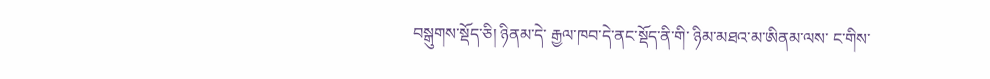བསྒུགས་སྡོད་ཅི། ཉིནམ་དེ་ རྒྱལ་ཁབ་དེ་ནང་སྡོད་ནི་གི་ ཉིམ་མཐའ་མ་ཨིནམ་ལས་ ང་གིས་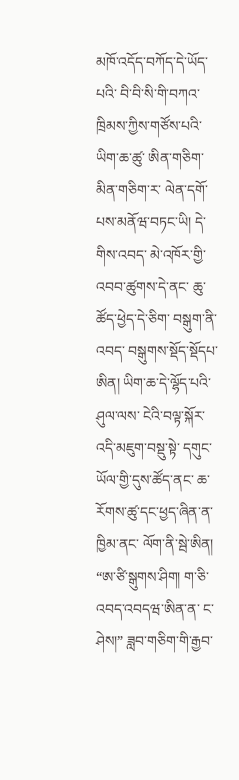མཁོ་འདོད་བཀོད་དེ་ཡོད་པའི་ བི་བི་སི་གི་བཀའ་ཁྲིམས་ཀྱིས་གཙོས་པའི་ ཡིག་ཆ་ཚུ་ ཨིན་གཅིག་མིན་གཅིག་ར་ ལེན་དགོ་པས་མནོཝ་བཏང་ཡི། དེ་གིས་འབད་ མེ་འཁོར་གྱི་འབབ་ཚུགས་དེ་ནང་ ཆུ་ཚོད་ཕྱེད་དེ་ཅིག་ བསྒུག་ནི་འབད་ བསྒུགས་སྡོད་སྡོདཔ་ཨིན། ཡིག་ཆ་དེ་ལྷོད་པའི་ཤུལ་ལས་ ངེའི་བལྟ་སྐོར་འདི་མཇུག་བསྡུ་སྟེ་ དགུང་ཡོལ་གྱི་དུས་ཚོད་ནང་ ཆ་རོགས་ཚུ་དང་ཕྱད་ཞིན་ན་ ཁྱིམ་ནང་ ལོག་ནི་སྦེ་ཨིན།
“ཨ་ཙི་སྒུགས་ཤིག། ག་ཅི་འབད་འབདཝ་ཨིན་ན་ ང་ཤེས།” ཟླབ་གཅིག་གི་རྒྱབ་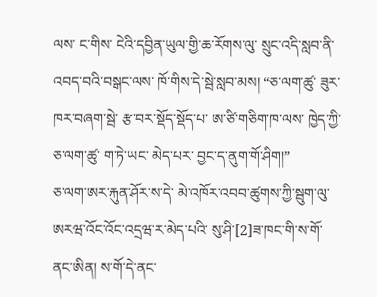ལས་ ང་གིས་ ངེའི་དབྱིན་ཡུལ་གྱི་ཆ་རོགས་ལུ་ སྲུང་འདི་སླབ་ནི་འབད་བའི་བསྒང་ལས་ ཁོ་གིས་དེ་སྦེ་སླབ་མས། “ཅ་ལག་ཚུ་ ཟུར་ཁར་བཞག་སྦེ་ རྩ་བར་སྡོད་སྡོད་པ་ ཨ་ཙི་གཅིག་ཁ་ལས་ ཁྱེད་ཀྱི་ཅ་ལག་ཚུ་ ག་ཏེ་ཡང་ མེད་པར་ བྱང་ད་ནུག་གོ་ཤིག།”
ཅ་ལག་ཨར་རྐུན་ཤོར་ས་དེ་ མེ་འཁོར་འབབ་ཚུགས་ཀྱི་སྦུག་ལུ་ ཨརཝ་འོང་འོང་འདྲཝ་ར་མེད་པའི་ སུ་ཤི་[2]ཟ་ཁང་གི་ས་གོ་ནང་ཨིན། ས་གོ་དེ་ནང་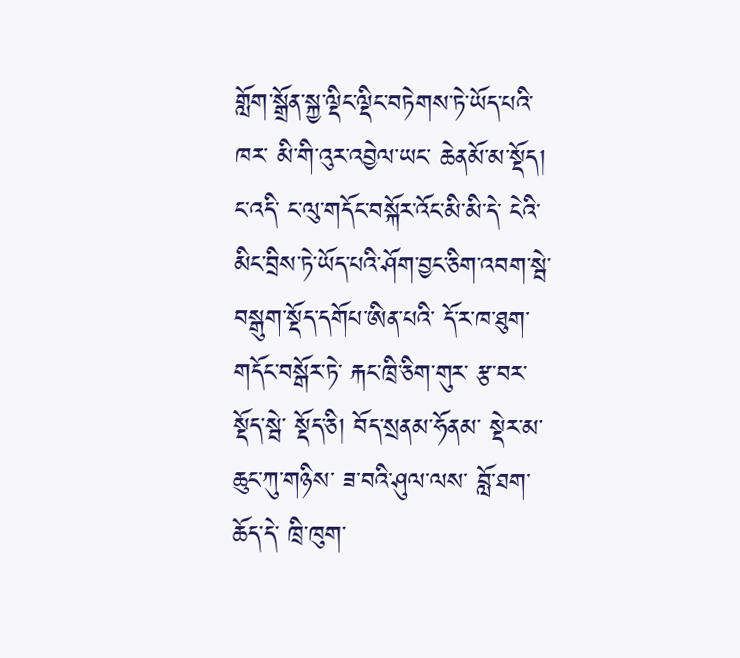གློག་སྒྲོན་སྐྱ་ལྡིང་ལྡིང་བཏེགས་ཏེ་ཡོད་པའི་ཁར་ མི་གི་འུར་འབྱེལ་ཡང་ ཆེནམོ་མ་སྡོད། ང་འདི་ ང་ལུ་གདོང་བསྐོར་འོང་མི་མི་དེ་ ངེའི་མིང་བྲིས་ཏེ་ཡོད་པའི་ཤོག་བྱང་ཅིག་འབག་སྦེ་ བསྒུག་སྡོད་དགོཔ་ཨིན་པའི་ དོ་ར་ཁ་ཐུག་ གདོང་བསྒོར་ཏེ་ རྐང་ཁྲི་ཅིག་གུར་ རྩ་བར་སྡོད་སྦེ་ སྡོད་ཅི། བོད་སྲནམ་ཧོནམ་ སྡེར་མ་ཆུང་ཀུ་གཉིས་ ཟ་བའི་ཤུལ་ལས་ བློ་ཐག་ཆོད་དེ་ ཁྲི་ཁུག་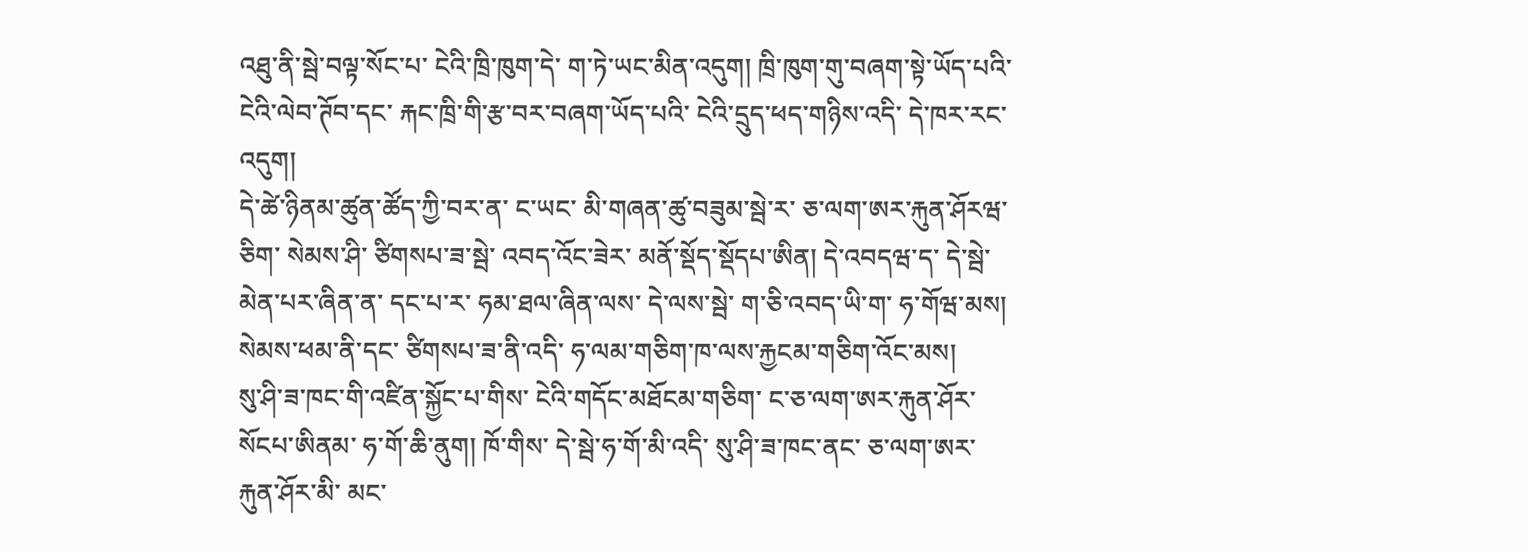འཐུ་ནི་སྦེ་བལྟ་སོང་པ་ ངེའི་ཁྲི་ཁུག་དེ་ ག་ཏེ་ཡང་མིན་འདུག། ཁྲི་ཁུག་གུ་བཞག་སྟེ་ཡོད་པའི་ ངེའི་ལེབ་ཊོབ་དང་ རྐང་ཁྲི་གི་རྩ་བར་བཞག་ཡོད་པའི་ ངེའི་དྲུད་ཕད་གཉིས་འདི་ དེ་ཁར་རང་འདུག།
དེ་ཚེ་ཉིནམ་ཚུན་ཚོད་ཀྱི་བར་ན་ ང་ཡང་ མི་གཞན་ཚུ་བཟུམ་སྦེ་ར་ ཅ་ལག་ཨར་རྐུན་ཤོརཝ་ཅིག་ སེམས་ཤི་ ཙིགསཔ་ཟ་སྦེ་ འབད་འོང་ཟེར་ མནོ་སྡོད་སྡོདཔ་ཨིན། དེ་འབདཝ་ད་ དེ་སྦེ་མེན་པར་ཞིན་ན་ དང་པ་ར་ ཧམ་ཐལ་ཞིན་ལས་ དེ་ལས་སྦེ་ ག་ཅི་འབད་ཡི་ག་ ཧ་གོཝ་མས། སེམས་ཕམ་ནི་དང་ ཙིགསཔ་ཟ་ནི་འདི་ ཧ་ལམ་གཅིག་ཁ་ལས་རྐྱངམ་གཅིག་འོང་མས།
སུ་ཤི་ཟ་ཁང་གི་འཛིན་སྐྱོང་པ་གིས་ ངེའི་གདོང་མཐོངམ་གཅིག་ ང་ཅ་ལག་ཨར་རྐུན་ཤོར་སོངཔ་ཨིནམ་ ཧ་གོ་ཆི་ནུག། ཁོ་གིས་ དེ་སྦེ་ཧ་གོ་མི་འདི་ སུ་ཤི་ཟ་ཁང་ནང་ ཅ་ལག་ཨར་རྐུན་ཤོར་མི་ མང་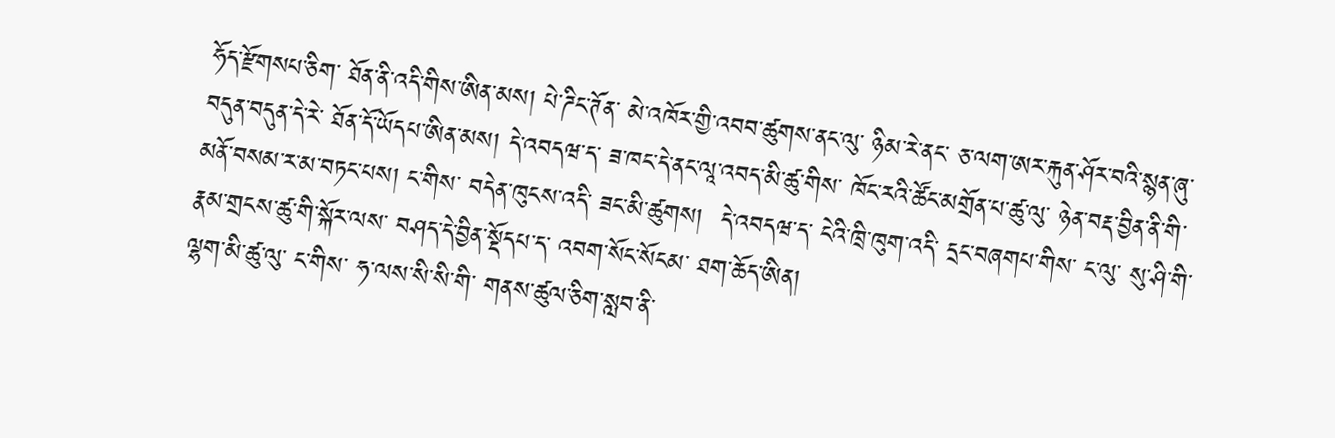ཧོད་རྫོགསཔ་ཅིག་ ཐོན་ནི་འདི་གིས་ཨིན་མས། པེ་ཌིང་ཊོན་ མེ་འཁོར་གྱི་འབབ་ཚུགས་ནང་ལུ་ ཉིམ་རེ་ནང་ ཅ་ལག་ཨར་རྐུན་ཤོར་བའི་སྙན་ཞུ་ བདུན་བདུན་དེ་རེ་ ཐོན་དོ་ཡོདཔ་ཨིན་མས། དེ་འབདཝ་ད་ ཟ་ཁང་དེ་ནང་ལཱ་འབད་མི་ཚུ་གིས་ ཁོང་རའི་ཚོང་མགྲོན་པ་ཚུ་ལུ་ ཉེན་བརྡ་བྱིན་ནི་གི་ མནོ་བསམ་ར་མ་བཏང་པས། ང་གིས་ བདེན་ཁུངས་འདི་ ཟང་མི་ཚུགས།  དེ་འབདཝ་ད་ ངེའི་ཁྲི་ཁུག་འདི་ དྲང་བཞགཔ་གིས་ ང་ལུ་ སུ་ཤི་གི་རྣམ་གྲངས་ཚུ་གི་སྐོར་ལས་ བཤད་དེ་བྱིན་སྡོདཔ་ད་ འབག་སོང་སོངམ་ ཐག་ཆོད་ཨིན།
ལྷག་མི་ཚུ་ལུ་ ང་གིས་ ཧ་ལས་སི་སི་གི་ གནས་ཚུལ་ཅིག་སླབ་ནི་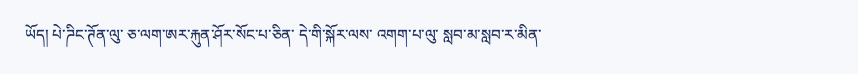ཡོད། པེ་ཌིང་ཊོན་ལུ་ ཅ་ལག་ཨར་རྐུན་ཤོར་སོང་པ་ཅིན་ དེ་གི་སྐོར་ལས་ འགག་པ་ལུ་ སླབ་མ་སླབ་ར་མིན་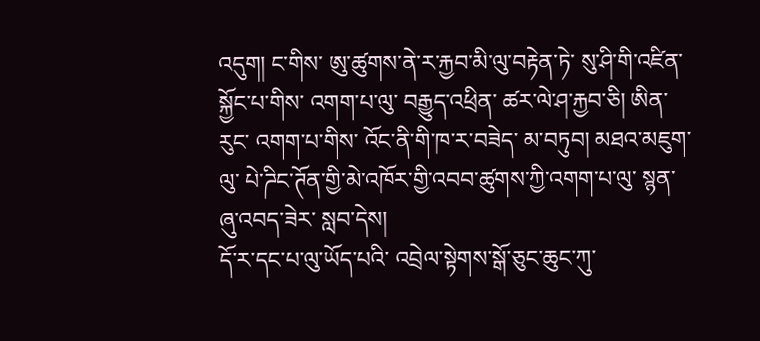འདུག། ང་གིས་ ཨུ་ཚུགས་ནེ་ར་རྐྱབ་མི་ལུ་བརྟེན་ཏེ་ སུ་ཤི་གི་འཛིན་སྐྱོང་པ་གིས་ འགག་པ་ལུ་ བརྒྱུད་འཕྲིན་ ཚར་ལེ་ཤ་རྐྱབ་ཅི། ཨིན་རུང་ འགག་པ་གིས་ འོང་ནི་གི་ཁ་ར་བཟེད་ མ་བཏུབ། མཐའ་མཇུག་ལུ་ པེ་ཌིང་ཊོན་གྱི་མེ་འཁོར་གྱི་འབབ་ཚུགས་ཀྱི་འགག་པ་ལུ་ སྙན་ཞུ་འབད་ཟེར་ སླབ་དེས།
དོ་ར་དང་པ་ལུ་ཡོད་པའི་ འབྲེལ་སྟེགས་སྒོ་ཅུང་ཆུང་ཀུ་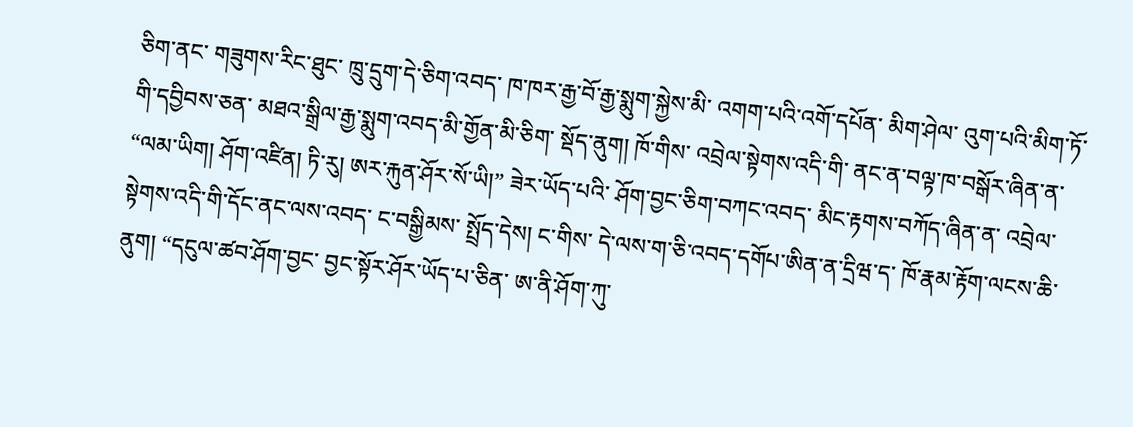ཅིག་ནང་ གཟུགས་རིང་ཐུང་ ཁྲུ་དྲུག་དེ་ཅིག་འབད་ ཁ་ཁར་རྒྱ་བོ་རྒྱ་སྨུག་སྐྱེས་མི་ འགག་པའི་འགོ་དཔོན་ མིག་ཤེལ་ འུག་པའི་མིག་ཏོ་གི་དབྱིབས་ཅན་ མཐའ་སྒྲིལ་རྒྱ་སྨུག་འབད་མི་གྱོན་མི་ཅིག་ སྡོད་ནུག། ཁོ་གིས་ འབྲེལ་སྟེགས་འདི་གི་ ནང་ན་བལྟ་ཁ་བསྒོར་ཞིན་ན་ “ལམ་ཡིག། ཤོག་འཛིན། ཏི་རུ། ཨར་རྐུན་ཤོར་སོ་ཡི།” ཟེར་ཡོད་པའི་ ཤོག་བྱང་ཅིག་བཀང་འབད་ མིང་རྟགས་བཀོད་ཞིན་ན་ འབྲེལ་སྟེགས་འདི་གི་དོང་ནང་ལས་འབད་ ང་བསྒྱིམས་ སྤྲོད་དེས། ང་གིས་ དེ་ལས་ག་ཅི་འབད་དགོཔ་ཨིན་ན་དྲིཝ་ད་ ཁོ་རྣམ་རྟོག་ལངས་ཆི་ནུག། “དངུལ་ཚབ་ཤོག་བྱང་ བྱང་སྟོར་ཤོར་ཡོད་པ་ཅིན་ ཨ་ནི་ཤོག་ཀུ་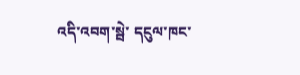འདི་འབག་སྦེ་ དངུལ་ཁང་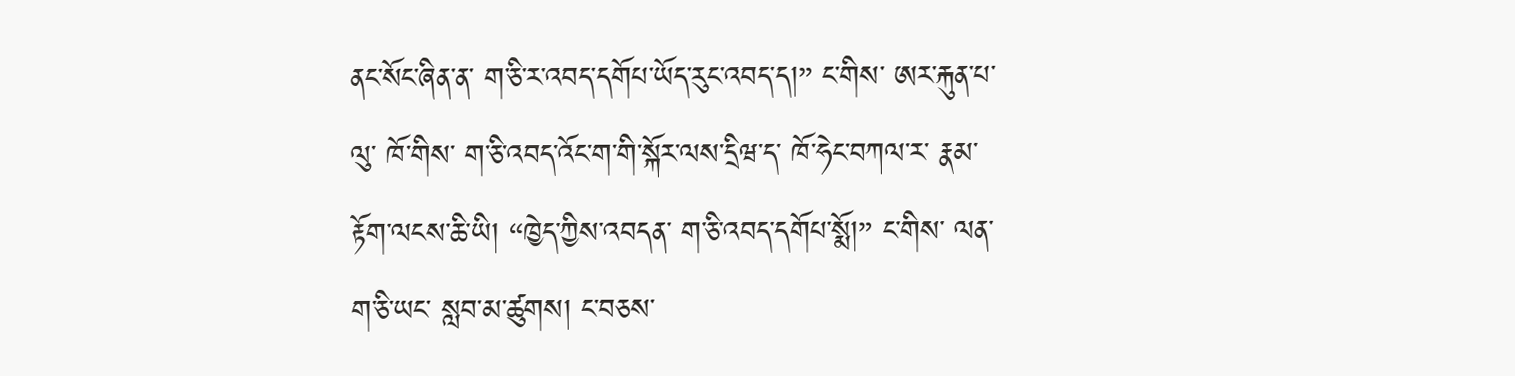ནང་སོང་ཞིན་ན་ ག་ཅི་ར་འབད་དགོཔ་ཡོད་རུང་འབད་ད།” ང་གིས་ ཨར་རྐུན་པ་ལུ་ ཁོ་གིས་ ག་ཅི་འབད་འོང་ག་གི་སྐོར་ལས་དྲིཝ་ད་ ཁོ་ཧེང་བཀལ་ར་ རྣམ་རྟོག་ལངས་ཆི་ཡི། “ཁྱེད་ཀྱིས་འབདན་ ག་ཅི་འབད་དགོཔ་སྨོ།” ང་གིས་ ལན་ག་ཅི་ཡང་ སླབ་མ་ཚུགས། ང་བཅས་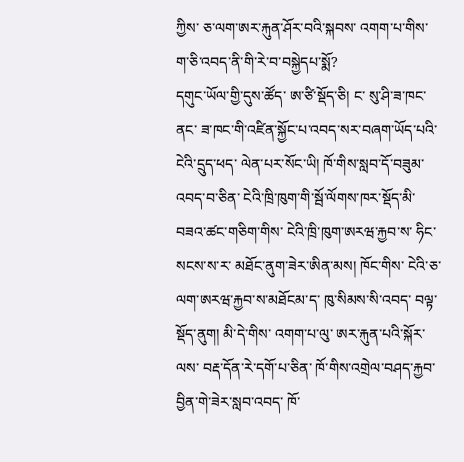ཀྱིས་ ཅ་ལག་ཨར་རྐུན་ཤོར་བའི་སྐབས་ འགག་པ་གིས་ ག་ཅི་འབད་ནི་གི་རེ་བ་བསྐྱེདཔ་སྨོ?
དགུང་ཡོལ་གྱི་དུས་ཚོད་ ཨ་ཙི་སྡོད་ཅི། ང་ སུ་ཤི་ཟ་ཁང་ནང་ ཟ་ཁང་གི་འཛིན་སྐྱོང་པ་འབད་སར་བཞག་ཡོད་པའི་ ངེའི་དྲུད་ཕད་ ལེན་པར་སོང་ཡི། ཁོ་གིས་སླབ་དོ་བཟུམ་འབད་བ་ཅིན་ ངེའི་ཁྲི་ཁུག་གི་སྦོ་ལོགས་ཁར་སྡོད་མི་ བཟའ་ཚང་གཅིག་གིས་ ངེའི་ཁྲི་ཁུག་ཨརཝ་རྐྱབ་ས་ ཧིང་སངས་ས་ར་ མཐོང་ནུག་ཟེར་ཨིན་མས། ཁོང་གིས་ ངེའི་ཅ་ལག་ཨརཝ་རྐྱབ་ས་མཐོངམ་ད་ ཁུ་སིམས་སི་འབད་ བལྟ་སྡོད་ནུག། མི་དེ་གིས་ འགག་པ་ལུ་ ཨར་རྐུན་པའི་སྐོར་ལས་ བརྡ་དོན་རེ་དགོ་པ་ཅིན་ ཁོ་གིས་འགྲེལ་བཤད་རྐྱབ་བྱིན་གེ་ཟེར་སླབ་འབད་ ཁོ་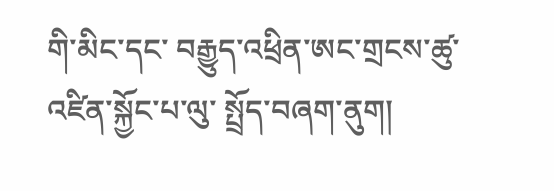གི་མིང་དང་ བརྒྱུད་འཕྲིན་ཨང་གྲངས་ཚུ་ འཛིན་སྐྱོང་པ་ལུ་ སྤྲོད་བཞག་ནུག།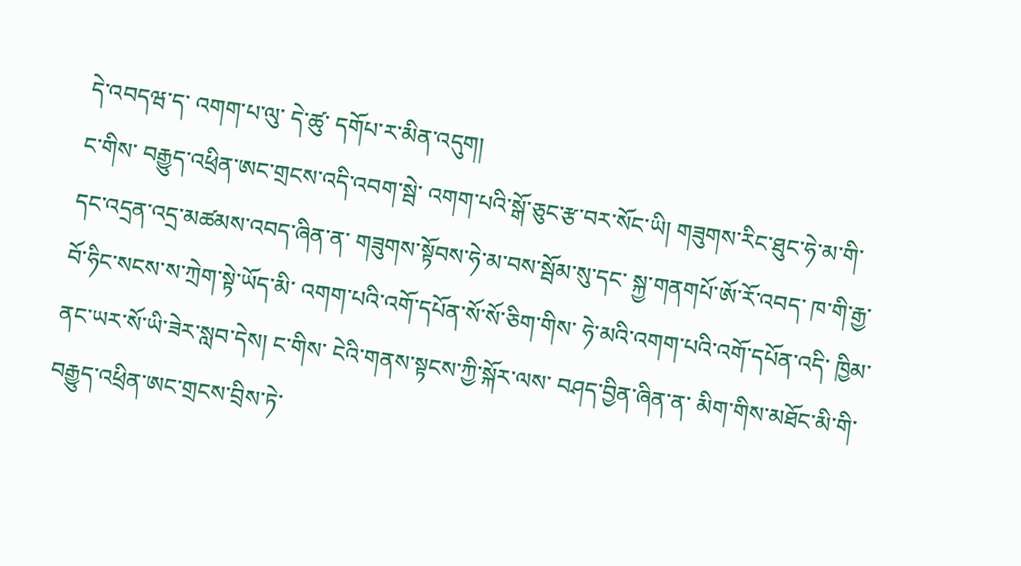དེ་འབདཝ་ད་ འགག་པ་ལུ་ དེ་ཚུ་ དགོཔ་ར་མིན་འདུག།
ང་གིས་ བརྒྱུད་འཕྲིན་ཨང་གྲངས་འདི་འབག་སྦེ་ འགག་པའི་སྒོ་ཅུང་རྩ་བར་སོང་ཡི། གཟུགས་རིང་ཐུང་ཧེ་མ་གི་དང་འདྲན་འདྲ་མཚམས་འབད་ཞིན་ན་ གཟུགས་སྟོབས་ཧེ་མ་བས་སྦོམ་སུ་དང་ སྐྱ་གནགཔོ་ཨོ་རོ་འབད་ ཁ་གི་རྒྱ་བོ་ཧིང་སངས་ས་ཀྲེག་སྟེ་ཡོད་མི་ འགག་པའི་འགོ་དཔོན་སོ་སོ་ཅིག་གིས་ ཧེ་མའི་འགག་པའི་འགོ་དཔོན་འདི་ ཁྱིམ་ནང་ཡར་སོ་ཡི་ཟེར་སླབ་དེས། ང་གིས་ ངེའི་གནས་སྟངས་ཀྱི་སྐོར་ལས་ བཤད་བྱིན་ཞིན་ན་ མིག་གིས་མཐོང་མི་གི་བརྒྱུད་འཕྲིན་ཨང་གྲངས་བྲིས་ཏེ་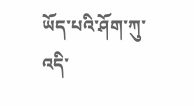ཡོད་པའི་ཤོག་ཀུ་འདི་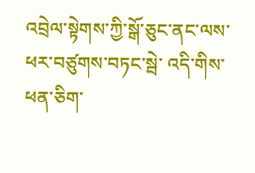འབྲེལ་སྟེགས་ཀྱི་སྒོ་ཅུང་ནང་ལས་ཕར་བཙུགས་བཏང་སྦེ་ འདི་གིས་ཕན་ཅིག་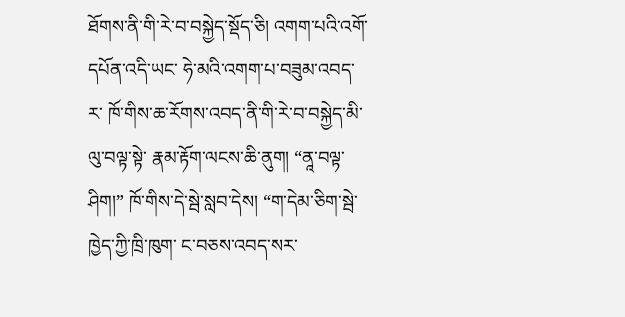ཐོགས་ནི་གི་རེ་བ་བསྐྱེད་སྡོད་ཅི། འགག་པའི་འགོ་དཔོན་འདི་ཡང་ ཧེ་མའི་འགག་པ་བཟུམ་འབད་ར་ ཁོ་གིས་ཆ་རོགས་འབད་ནི་གི་རེ་བ་བསྐྱེད་མི་ལུ་བལྟ་སྟེ་ རྣམ་རྟོག་ལངས་ཆི་ནུག། “ནཱ་བལྟ་ཤིག།” ཁོ་གིས་དེ་སྦེ་སླབ་དེས། “ག་དེམ་ཅིག་སྦེ་ ཁྱེད་ཀྱི་ཁྲི་ཁུག་ ང་བཅས་འབད་སར་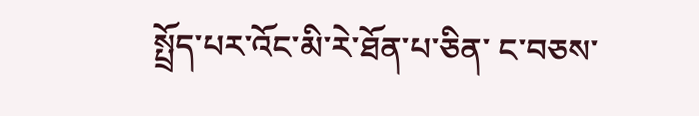སྤྲོད་པར་འོང་མི་རེ་ཐོན་པ་ཅིན་ ང་བཅས་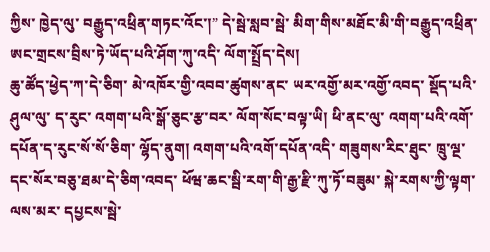ཀྱིས་ ཁྱེད་ལུ་ བརྒྱུད་འཕྲིན་གཏང་འོང་།” དེ་སྦེ་སླབ་སྦེ་ མིག་གིས་མཐོང་མི་གི་བརྒྱུད་འཕྲིན་ཨང་གྲངས་བྲིས་ཏེ་ཡོད་པའི་ཤོག་ཀུ་འདི་ ལོག་སྤྲོད་དེས།
ཆུ་ཚོད་ཕྱེད་ཀ་དེ་ཅིག་ མེ་འཁོར་གྱི་འབབ་ཚུགས་ནང་ ཡར་འགྱོ་མར་འགྱོ་འབད་ སྡོད་པའི་ཤུལ་ལུ་ ད་རུང་ འགག་པའི་སྒོ་ཅུང་རྩ་བར་ ལོག་སོང་བལྟ་ཡི། ཕི་ནང་ལུ་ འགག་པའི་འགོ་དཔོན་ད་རུང་སོ་སོ་ཅིག་ ལྷོད་ནུག། འགག་པའི་འགོ་དཔོན་འདི་ གཟུགས་རིང་ཐུང་ ཁྲུ་ལྔ་དང་སོར་བཅུ་ཐམ་དེ་ཅིག་འབད་ ཕོཝ་ཆང་སྦི་རག་གི་རྒྱ་རྫི་ཀུ་ཏོ་བཟུམ་ སྐེ་རགས་ཀྱི་ལྟག་ལས་མར་ དཔྱངས་སྦེ་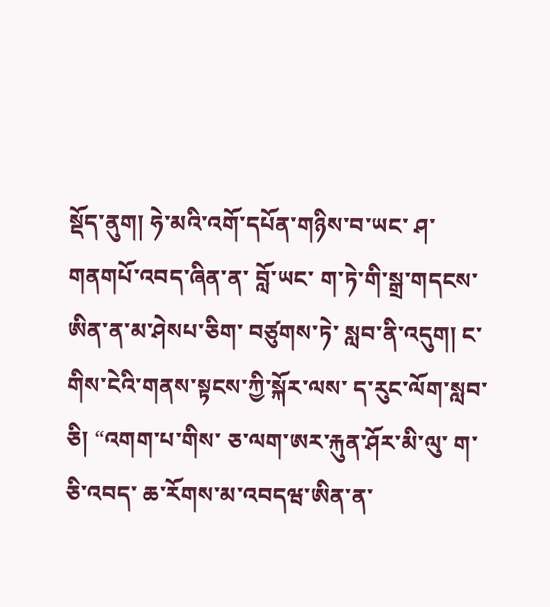སྡོད་ནུག། ཧེ་མའི་འགོ་དཔོན་གཉིས་བ་ཡང་ ཤ་གནགཔོ་འབད་ཞིན་ན་ བློ་ཡང་ ག་ཏེ་གི་སྒྲ་གདངས་ཨིན་ན་མ་ཤེསཔ་ཅིག་ བཙུགས་ཏེ་ སླབ་ནི་འདུག། ང་གིས་ངེའི་གནས་སྟངས་ཀྱི་སྐོར་ལས་ ད་རུང་ལོག་སླབ་ཅི། “འགག་པ་གིས་ ཅ་ལག་ཨར་རྐུན་ཤོར་མི་ལུ་ ག་ཅི་འབད་ ཆ་རོགས་མ་འབདཝ་ཨིན་ན་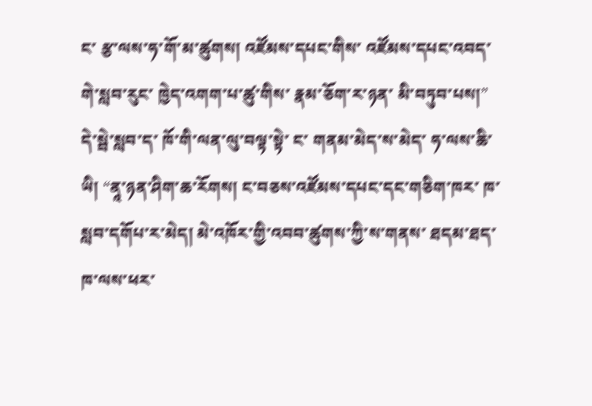ང་ རྩ་ལས་ཧ་གོ་མ་ཚུགས། འཛོམས་དཔང་གིས་ འཛོམས་དཔང་འབད་གེ་སླབ་རུང་ ཁྱེད་འགག་པ་ཚུ་གིས་ རྣམ་ཅོག་ར་ཉན་ མི་བཏུབ་པས།”
དེ་སྦེ་སླབ་ད་ ཁོ་གི་ལན་ལུ་བལྟ་སྟེ་ ང་ གནམ་མེད་ས་མེད་ ཧ་ལས་ཆི་ཡི། “ནཱ་ཉན་ཤིག་ཆ་རོགས། ང་བཅས་འཛོམས་དཔང་དང་གཅིག་ཁར་ ཁ་སླབ་དགོཔ་ར་མེད། མེ་འཁོར་གྱི་འབབ་ཚུགས་ཀྱི་ས་གནས་ ཐདམ་ཐད་ཁ་ལས་ཕར་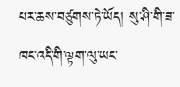པར་ཆས་བཙུགས་ཏེ་ཡོད། སུ་ཤི་གི་ཟ་ཁང་འདི་གི་ལྟག་ལུ་ཡང་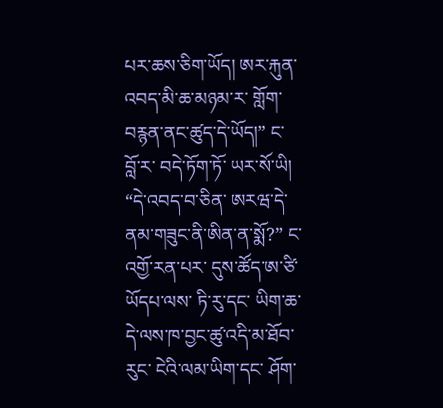པར་ཆས་ཅིག་ཡོད། ཨར་རྐུན་འབད་མི་ཆ་མཉམ་ར་ གློག་བརྙན་ནང་ཚུད་དེ་ཡོད།” ང་ བློ་ར་ བདེ་ཏོག་ཏོ་ ཡར་སོ་ཡི། “དེ་འབད་བ་ཅིན་ ཨརཝ་དེ་ ནམ་གཟུང་ནི་ཨིན་ན་སྨོ?” ང་ འགྱོ་རན་པར་ དུས་ཚོད་ཨ་ཙི་ཡོདཔ་ལས་ ཏི་རུ་དང་ ཡིག་ཆ་ དེ་ལས་ཁ་བྱང་ཚུ་འདི་མ་ཐོབ་རུང་ ངེའི་ལམ་ཡིག་དང་ ཤོག་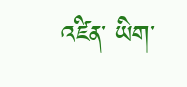འཛིན་ ཡིག་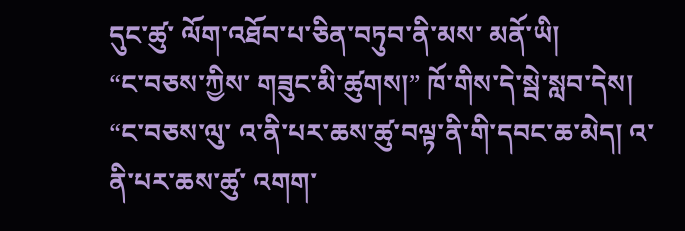དུང་ཚུ་ ལོག་འཐོབ་པ་ཅིན་བཏུབ་ནི་མས་ མནོ་ཡི།
“ང་བཅས་ཀྱིས་ གཟུང་མི་ཚུགས།” ཁོ་གིས་དེ་སྦེ་སླབ་དེས། “ང་བཅས་ལུ་ འ་ནི་པར་ཆས་ཚུ་བལྟ་ནི་གི་དབང་ཆ་མེད། འ་ནི་པར་ཆས་ཚུ་ འགག་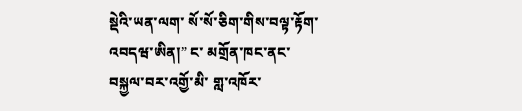སྡེའི་ཡན་ལག་ སོ་སོ་ཅིག་གིས་བལྟ་རྟོག་འབདཝ་ཨིན།” ང་ མགྲོན་ཁང་ནང་བསྐྱལ་བར་འགྱོ་མི་ གླ་འཁོར་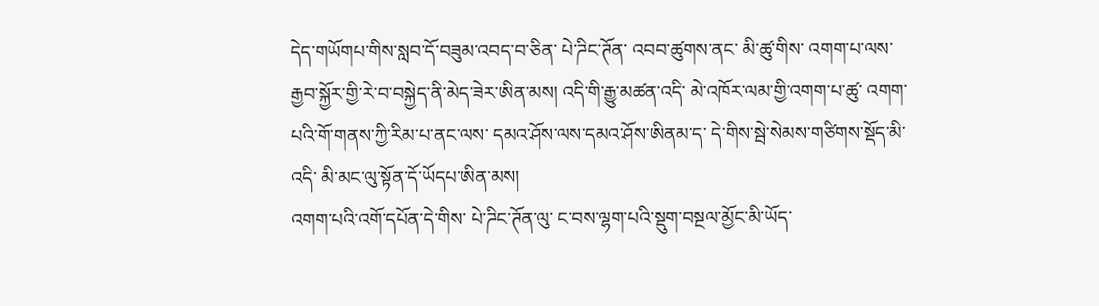དེད་གཡོགཔ་གིས་སླབ་དོ་བཟུམ་འབད་བ་ཅིན་ པེ་ཌིང་ཊོན་ འབབ་ཚུགས་ནང་ མི་ཚུ་གིས་ འགག་པ་ལས་ རྒྱབ་སྐྱོར་གྱི་རེ་བ་བསྐྱེད་ནི་མེད་ཟེར་ཨིན་མས། འདི་གི་རྒྱུ་མཚན་འདི་ མེ་འཁོར་ལམ་གྱི་འགག་པ་ཚུ་ འགག་པའི་གོ་གནས་ཀྱི་རིམ་པ་ནང་ལས་ དམའ་ཤོས་ལས་དམའ་ཤོས་ཨིནམ་ད་ དེ་གིས་སྦེ་སེམས་གཙིགས་སྡོད་མི་འདི་ མི་མང་ལུ་སྟོན་དོ་ཡོདཔ་ཨིན་མས།
འགག་པའི་འགོ་དཔོན་དེ་གིས་ པེ་ཌིང་ཊོན་ལུ་ ང་བས་ལྷག་པའི་སྡུག་བསྔལ་མྱོང་མི་ཡོད་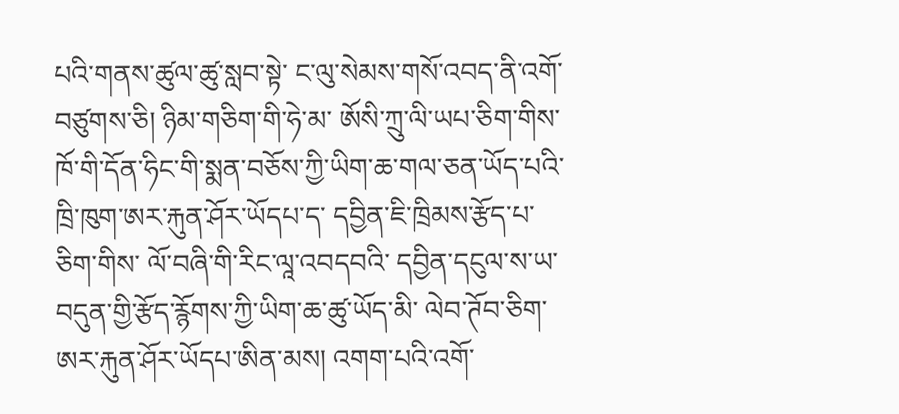པའི་གནས་ཚུལ་ཚུ་སླབ་སྟེ་ ང་ལུ་སེམས་གསོ་འབད་ནི་འགོ་བཙུགས་ཅི། ཉིམ་གཅིག་གི་ཧེ་མ་ ཨོསི་ཀྲུ་ལི་ཡཔ་ཅིག་གིས་ ཁོ་གི་དོན་ཧིང་གི་སྨན་བཅོས་ཀྱི་ཡིག་ཆ་གལ་ཅན་ཡོད་པའི་ ཁྲི་ཁུག་ཨར་རྐུན་ཤོར་ཡོདཔ་ད་ དབྱིན་ཇི་ཁྲིམས་རྩོད་པ་ཅིག་གིས་ ལོ་བཞི་གི་རིང་ལཱ་འབདབའི་ དབྱིན་དངུལ་ས་ཡ་བདུན་གྱི་རྩོད་རྙོགས་ཀྱི་ཡིག་ཆ་ཚུ་ཡོད་མི་ ལེབ་ཊོབ་ཅིག་ཨར་རྐུན་ཤོར་ཡོདཔ་ཨིན་མས། འགག་པའི་འགོ་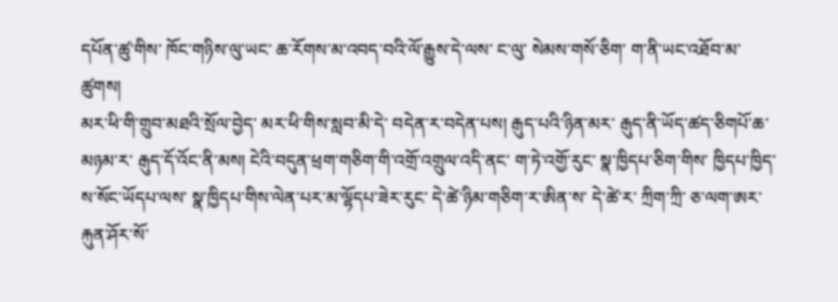དཔོན་ཚུ་གིས་ ཁོང་གཉིས་ལུ་ཡང་ ཆ་རོགས་མ་འབད་བའི་ལོ་རྒྱུས་དེ་ལས་ ང་ལུ་ སེམས་གསོ་ཅིག་ ག་ནི་ཡང་འཐོབ་མ་ཚུགས།
མར་ཕི་གི་གྲུབ་མཐའི་སྲོལ་བྱེད་ མར་ཕི་གིས་སླབ་མི་དེ་ བདེན་ར་བདེན་པས། རྒུད་པའི་ཉིན་མར་ རྒུད་ནི་ཡོད་ཚད་ཅིགཔོ་ཆ་མཉམ་ར་ རྒུད་དོ་འོང་ནི་མས། ངེའི་བདུན་ཕྲག་གཅིག་གི་འགྲོ་འགྲུལ་འདི་ནང་ ག་ཏེ་འགྱོ་རུང་ སྣ་ཁྱིདཔ་ཅིག་གིས་ ཁྱིདཔ་ཁྱིད་ས་སོང་ཡོདཔ་ལས་ སྣ་ཁྱིདཔ་གིས་ལེན་པར་མ་ལྷོདཔ་ཟེར་རུང་ དེ་ཚེ་ཉིམ་གཅིག་ར་ཨིན་ས་ དེ་ཚེ་ར་ ཀྲིག་ཀྲི་ ཅ་ལག་ཨར་རྐུན་ཤོར་སོ་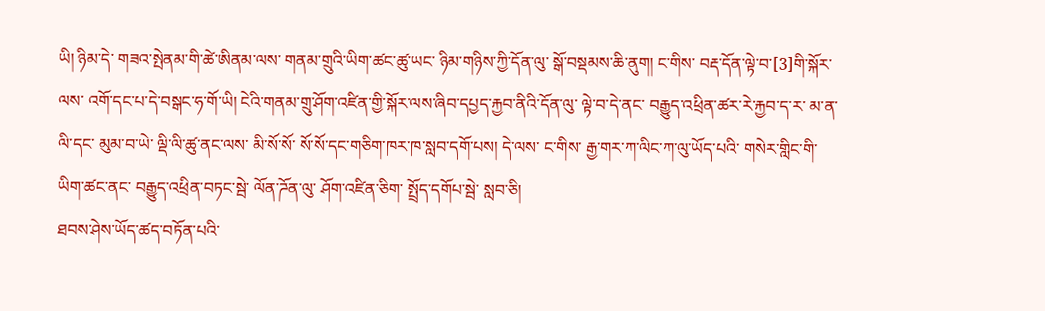ཡི། ཉིམ་དེ་ གཟའ་སྤེནམ་གི་ཚེ་ཨིནམ་ལས་ གནམ་གྲུའི་ཡིག་ཚང་ཚུ་ཡང་ ཉིམ་གཉིས་ཀྱི་དོན་ལུ་ སྒོ་བསྡམས་ཆི་ནུག། ང་གིས་ བརྡ་དོན་ལྟེ་བ་[3]གི་སྐོར་ལས་ འགོ་དང་པ་དེ་བསྒང་ཧ་གོ་ཡི། ངེའི་གནམ་གྲུ་ཤོག་འཛིན་གྱི་སྐོར་ལས་ཞིབ་དཔྱད་རྐྱབ་ནིའི་དོན་ལུ་ ལྟེ་བ་དེ་ནང་ བརྒྱུད་འཕྲིན་ཚར་རེ་རྐྱབ་ད་ར་ མ་ན་ལི་དང་ མུམ་བ་ཡེ་ ལྡི་ལི་ཚུ་ནང་ལས་ མི་སོ་སོ་ སོ་སོ་དང་གཅིག་ཁར་ཁ་སླབ་དགོ་པས། དེ་ལས་ ང་གིས་ རྒྱ་གར་ཀ་ལིང་ཀ་ལུ་ཡོད་པའི་ གསེར་གླིང་གི་ཡིག་ཚང་ནང་ བརྒྱུད་འཕྲིན་བཏང་སྦེ་ ལོན་ཌོན་ལུ་ ཤོག་འཛིན་ཅིག་ སྤྲོད་དགོཔ་སྦེ་ སླབ་ཅི།
ཐབས་ཤེས་ཡོད་ཚད་བཏོན་པའི་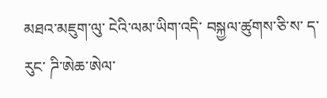མཐའ་མཇུག་ལུ་ ངེའི་ལམ་ཡིག་འདི་ བསྐྱལ་ཚུགས་ཅི་ས་ ད་རུང་ ཌི་ཨེཆ་ཨེལ་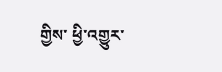གྱིས་ ཕྱི་འགྱུར་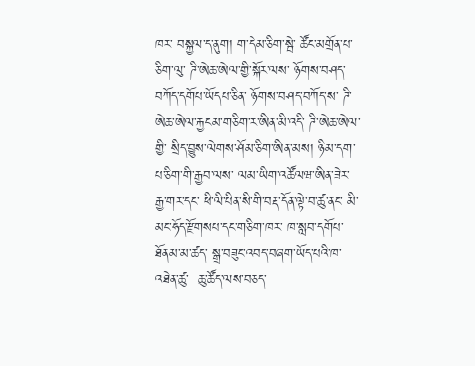ཁར་ བསྐྱལ་ད་ནུག། ག་དེམ་ཅིག་སྦེ་ ཚོང་མགྲོན་པ་ཅིག་ལུ་ ཌི་ཨེཆ་ཨེལ་གྱི་སྐོར་ལས་ ཉོགས་བཤད་བཀོད་དགོཔ་ཡོདཔ་ཅིན་ ཉོགས་བཤད་བཀོད་ས་ ཌི་ཨེཆ་ཨེལ་རྐྱངམ་གཅིག་ར་ཨིན་མི་འདི་ ཌི་ཨེཆ་ཨེལ་གྱི་ སྲིད་བྱུས་ལེགས་ཤོམ་ཅིག་ཨིན་མས། ཉིམ་དག་པ་ཅིག་གི་རྒྱབ་ལས་ ལམ་ཡིག་འཚོལཝ་ཨིན་ཟེར་ རྒྱ་གར་དང་ ཕི་ལི་པིན་སི་གི་བརྡ་དོན་ལྟེ་བ་ཚུ་ནང་ མི་མང་ཧོད་རྫོགསཔ་དང་གཅིག་ཁར་ ཁ་སླབ་དགོཔ་ཐོནམ་མ་ཚད་ སྒྲ་བཟུང་འབད་བཞག་ཡོད་པའི་ཁ་འཐེན་ཚུ་  ཆུ་ཚོད་ལས་བཅད་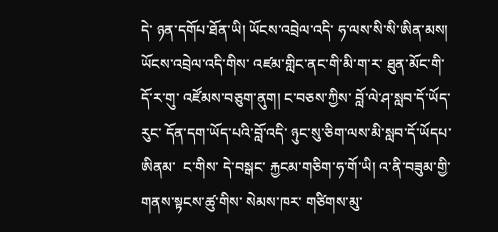དེ་ ཉན་དགོཔ་ཐོན་ཡི། ཡོངས་འབྲེལ་འདི་ ཧ་ལས་སི་སི་ཨིན་མས། ཡོངས་འབྲེལ་འདི་གིས་ འཛམ་གླིང་ནང་གི་མི་ག་ར་ ཐུན་མོང་གི་དོ་ར་གུ་ འཛོམས་བཅུག་ནུག། ང་བཅས་ཀྱིས་ བློ་ལེ་ཤ་སླབ་དོ་ཡོད་རུང་ དོན་དག་ཡོད་པའི་བློ་འདི་ ཉུང་སུ་ཅིག་ལས་མི་སླབ་དོ་ཡོདཔ་ཨིནམ་  ང་གིས་ དེ་བསྒང་ རྐྱངམ་གཅིག་ཧ་གོ་ཡི། འ་ནི་བཟུམ་གྱི་གནས་སྟངས་ཚུ་གིས་ སེམས་ཁར་ གཙིགས་མུ་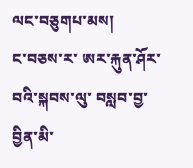ལང་བཅུགཔ་མས།
ང་བཅས་ར་ ཨར་རྐུན་ཤོར་བའི་སྐབས་ལུ་ བསླབ་བྱ་བྱིན་མི་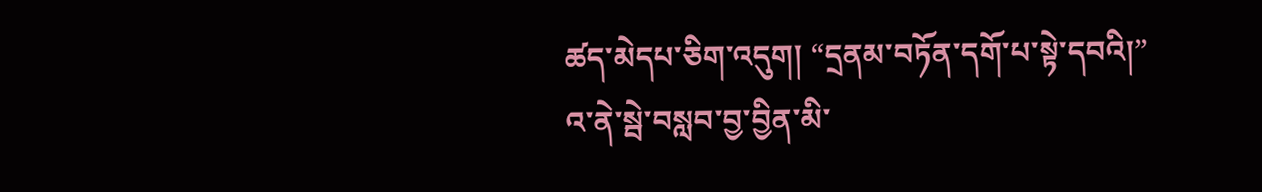ཚད་མེདཔ་ཅིག་འདུག། “དྲནམ་བཏོན་དགོ་པ་སྟེ་དབའི།” འ་ནེ་སྦེ་བསླབ་བྱ་བྱིན་མི་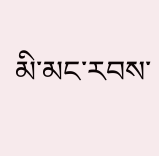མི་མང་རབས་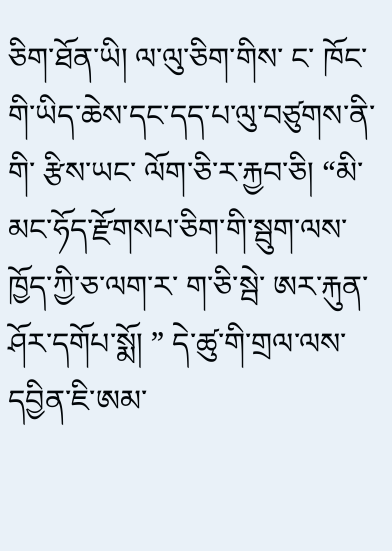ཅིག་ཐོན་ཡི། ལ་ལུ་ཅིག་གིས་ ང་ ཁོང་གི་ཡིད་ཆེས་དང་དད་པ་ལུ་བཙུགས་ནི་གི་ རྩིས་ཡང་ ལོག་ཅི་ར་རྐྱབ་ཅི། “མི་མང་ཧོད་རྫོགསཔ་ཅིག་གི་སྦུག་ལས་ ཁྱོད་ཀྱི་ཅ་ལག་ར་ ག་ཅི་སྦེ་ ཨར་རྐུན་ཤོར་དགོཔ་སྨོ། ” དེ་ཚུ་གི་གྲལ་ལས་ དབྱིན་ཇི་ཨམ་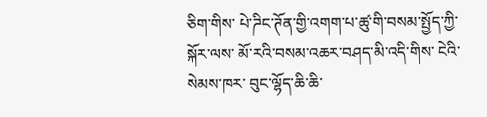ཅིག་གིས་ པེ་ཌིང་ཊོན་གྱི་འགག་པ་ཚུ་གི་བསམ་སྤྱོད་ཀྱི་སྐོར་ལས་ མོ་རའི་བསམ་འཆར་བཤད་མི་འདི་གིས་ ངེའི་སེམས་ཁར་ བུང་ལྷོད་ཆི་ཆི་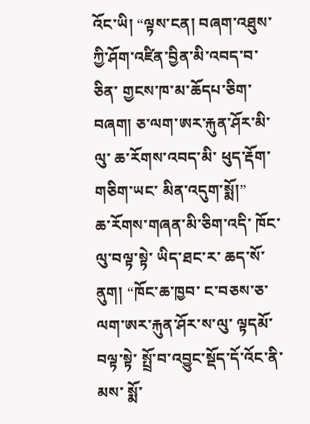འོང་ཡི། “ལྟས་ངན། བཞག་འཐུས་ཀྱི་ཤོག་འཛིན་བྱིན་མི་འབད་བ་ཅིན་ གྱངས་ཁ་མ་ཆོདཔ་ཅིག་བཞག། ཅ་ལག་ཨར་རྐུན་ཤོར་མི་ལུ་ ཆ་རོགས་འབད་མི་ ཕུད་རྡོག་གཅིག་ཡང་ མིན་འདུག་སྨོ།”
ཆ་རོགས་གཞན་མི་ཅིག་འདི་ ཁོང་ལུ་བལྟ་སྟེ་ ཡིད་ཐང་ར་ ཆད་སོ་ནུག། “ཁོང་ཆ་ཁྱབ་ ང་བཅས་ཅ་ལག་ཨར་རྐུན་ཤོར་ས་ལུ་ ལྟདམོ་བལྟ་སྟེ་ སྤྲོ་བ་འབྱུང་སྡོད་དོ་འོང་ནི་མས་ སྨོ་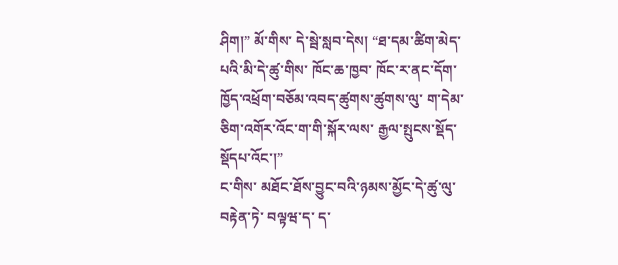ཤིག།” མོ་གིས་ དེ་སྦེ་སླབ་དེས། “ཐ་དམ་ཚིག་མེད་པའི་མི་དེ་ཚུ་གིས་ ཁོང་ཆ་ཁྱབ་ ཁོང་ར་ནང་དོག་ ཁྱོད་འཕྲོག་བཅོམ་འབད་ཚུགས་ཚུགས་ལུ་ ག་དེམ་ཅིག་འགོར་འོང་ག་གི་སྐོར་ལས་ རྒྱལ་སྤུངས་སྡོད་སྡོདཔ་འོང་།”
ང་གིས་ མཐོང་ཐོས་བྱུང་བའི་ཉམས་མྱོང་དེ་ཚུ་ལུ་བརྟེན་ཏེ་ བལྟཝ་ད་ ད་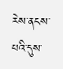རེས་ནངས་པའི་དུས་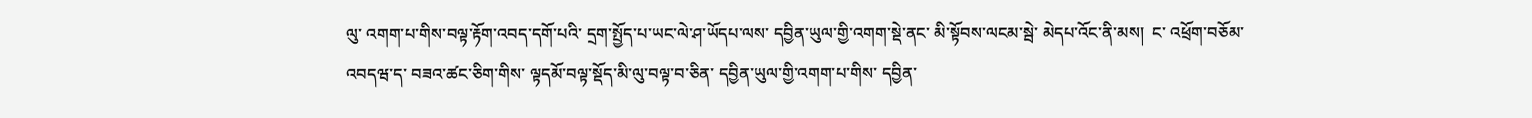ལུ་ འགག་པ་གིས་བལྟ་རྟོག་འབད་དགོ་པའི་ དྲག་སྤྱོད་པ་ཡང་ལེ་ཤ་ཡོདཔ་ལས་ དབྱིན་ཡུལ་གྱི་འགག་སྡེ་ནང་ མི་སྟོབས་ལངམ་སྦེ་ མེདཔ་འོང་ནི་མས།  ང་ འཕྲོག་བཅོམ་འབདཝ་ད་ བཟའ་ཚང་ཅིག་གིས་ ལྟདམོ་བལྟ་སྡོད་མི་ལུ་བལྟ་བ་ཅིན་ དབྱིན་ཡུལ་གྱི་འགག་པ་གིས་ དབྱིན་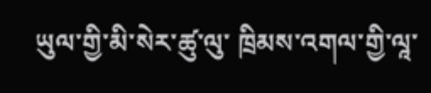ཡུལ་གྱི་མི་སེར་ཚུ་ལུ་ ཁྲིམས་འགལ་གྱི་ལཱ་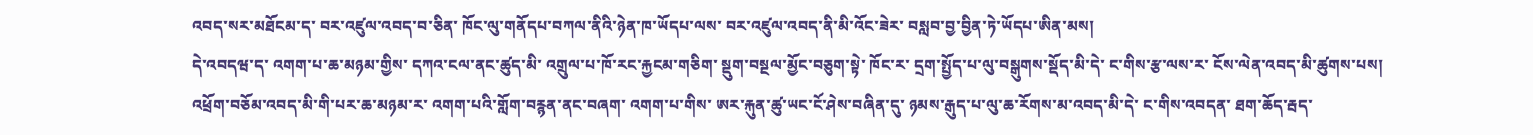འབད་སར་མཐོངམ་ད་ བར་འཛུལ་འབད་བ་ཅིན་ ཁོང་ལུ་གནོདཔ་བཀལ་ནིའི་ཉེན་ཁ་ཡོདཔ་ལས་ བར་འཛུལ་འབད་ནི་མི་འོང་ཟེར་ བསླབ་བྱ་བྱིན་ཏེ་ཡོདཔ་ཨིན་མས།
དེ་འབདཝ་ད་ འགག་པ་ཆ་མཉམ་གྱིས་ དཀའ་ངལ་ནང་ཚུད་མི་ འགྲུལ་པ་ཁོ་རང་རྐྱངམ་གཅིག་ སྡུག་བསྔལ་མྱོང་བཅུག་སྟེ་ ཁོང་ར་ དྲག་སྤྱོད་པ་ལུ་བསྒུགས་སྡོད་མི་དེ་ ང་གིས་རྩ་ལས་ར་ ངོས་ལེན་འབད་མི་ཚུགས་པས། འཕྲོག་བཅོམ་འབད་མི་གི་པར་ཆ་མཉམ་ར་ འགག་པའི་གློག་བརྙན་ནང་བཞག་ འགག་པ་གིས་ ཨར་རྐུན་ཚུ་ཡང་ངོ་ཤེས་བཞིན་དུ་ ཉམས་རྒུད་པ་ལུ་ཆ་རོགས་མ་འབད་མི་དེ་ ང་གིས་འབདན་ ཐག་ཆོད་རྦད་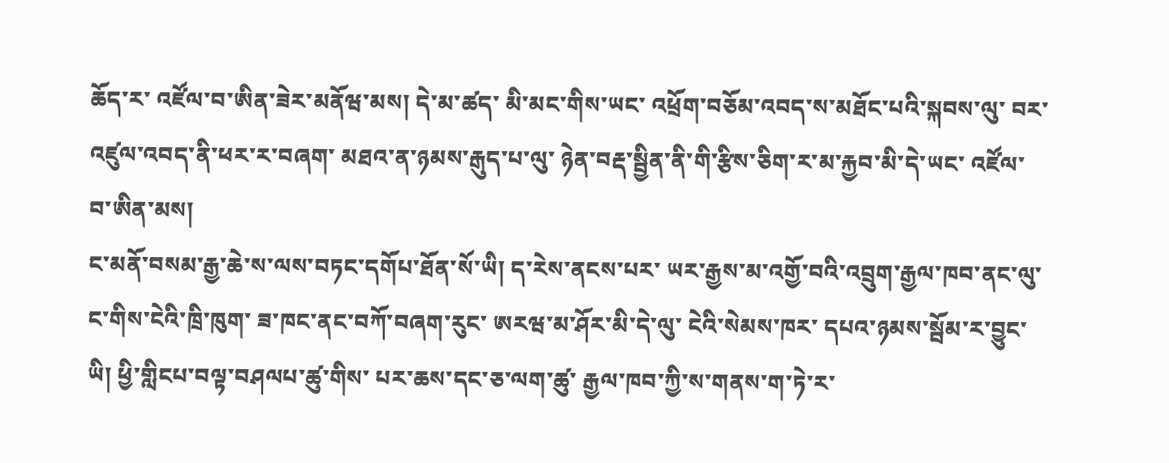ཆོད་ར་ འཛོལ་བ་ཨིན་ཟེར་མནོཝ་མས། དེ་མ་ཚད་ མི་མང་གིས་ཡང་ འཕྲོག་བཅོམ་འབད་ས་མཐོང་པའི་སྐབས་ལུ་ བར་འཛུལ་འབད་ནི་ཕར་ར་བཞག་ མཐའ་ན་ཉམས་རྒུད་པ་ལུ་ ཉེན་བརྡ་སྦྱིན་ནི་གི་རྩིས་ཅིག་ར་མ་རྐྱབ་མི་དེ་ཡང་ འཛོལ་བ་ཨིན་མས།
ང་མནོ་བསམ་རྒྱ་ཆེ་ས་ལས་བཏང་དགོཔ་ཐོན་སོ་ཡི། ད་རེས་ནངས་པར་ ཡར་རྒྱས་མ་འགྱོ་བའི་འབྲུག་རྒྱལ་ཁབ་ནང་ལུ་ ང་གིས་ངེའི་ཁྲི་ཁུག་ ཟ་ཁང་ནང་བཀོ་བཞག་རུང་ ཨརཝ་མ་ཤོར་མི་དེ་ལུ་ ངེའི་སེམས་ཁར་ དཔའ་ཉམས་སྦོམ་ར་བྱུང་ཡི། ཕྱི་གླིངཔ་བལྟ་བཤལཔ་ཚུ་གིས་ པར་ཆས་དང་ཅ་ལག་ཚུ་ རྒྱལ་ཁབ་ཀྱི་ས་གནས་ག་ཏེ་ར་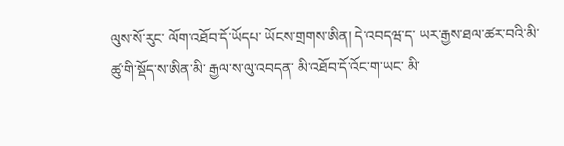ལུས་སོ་རུང་ ལོག་འཐོབ་དོ་ཡོདཔ་ ཡོངས་གྲགས་ཨིན། དེ་འབདཝ་ད་ ཡར་རྒྱས་ཐལ་ཚར་བའི་མི་ཚུ་གི་སྡོད་ས་ཨིན་མི་ རྒྱལ་ས་ལུ་འབདན་ མི་འཐོབ་དོ་འོང་ག་ཡང་ མི་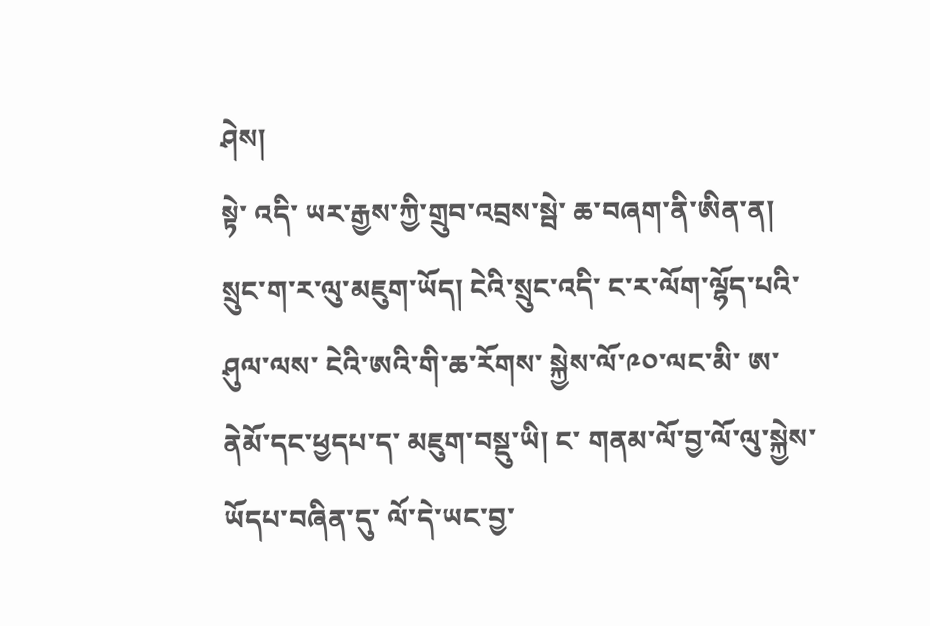ཤེས།
སྟེ་ འདི་ ཡར་རྒྱས་ཀྱི་གྲུབ་འབྲས་སྦེ་ ཆ་བཞག་ནི་ཨིན་ན།
སྲུང་ག་ར་ལུ་མཇུག་ཡོད། ངེའི་སྲུང་འདི་ ང་ར་ལོག་ལྷོད་པའི་ཤུལ་ལས་ ངེའི་ཨའི་གི་ཆ་རོགས་ སྐྱེས་ལོ་༩༠་ལང་མི་ ཨ་ནེམོ་དང་ཕྱདཔ་ད་ མཇུག་བསྡུ་ཡི། ང་ གནམ་ལོ་བྱ་ལོ་ལུ་སྐྱེས་ཡོདཔ་བཞིན་དུ་ ལོ་དེ་ཡང་བྱ་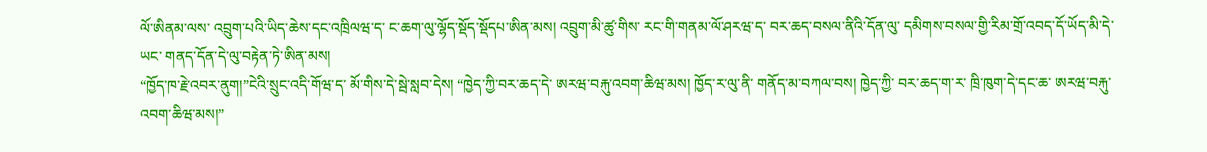ལོ་ཨིནམ་ལས་ འབྲུག་པའི་ཡིད་ཆེས་དང་འཁྲིལཝ་ད་ ང་ཆག་ལུ་ལྷོད་སྡོད་སྡོདཔ་ཨིན་མས། འབྲུག་མི་ཚུ་གིས་ རང་གི་གནམ་ལོ་ཤརཝ་ད་ བར་ཆད་བསལ་ནིའི་དོན་ལུ་ དམིགས་བསལ་གྱི་རིམ་གྲོ་འབད་དོ་ཡོད་མི་དེ་ཡང་ གནད་དོན་དེ་ལུ་བརྟེན་ཏེ་ཨིན་མས།
“ཁྱོད་ཁ་རྗེ་འབར་ནུག།”ངེའི་སྲུང་འདི་གོཝ་ད་ མོ་གིས་དེ་སྦེ་སླབ་དེས། “ཁྱེད་ཀྱི་བར་ཆད་དེ་ ཨརཝ་བརྐུ་འབག་ཆིཝ་མས། ཁྱོད་ར་ལུ་ནི་ གནོད་མ་བཀལ་བས། ཁྱེད་ཀྱི་ བར་ཆད་ག་ར་ ཁྲི་ཁུག་དེ་དང་ཆ་ ཨརཝ་བརྐུ་འབག་ཆིཝ་མས།”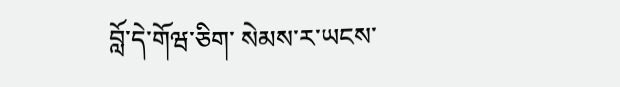བློ་དེ་གོཝ་ཅིག་ སེམས་ར་ཡངས་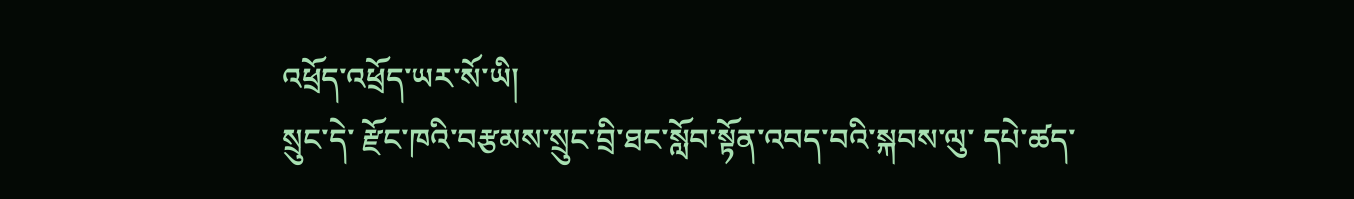འཕྲོད་འཕྲོད་ཡར་སོ་ཡི།
སྲུང་དེ་ རྫོང་ཁའི་བརྩམས་སྲུང་བྲི་ཐང་སློབ་སྟོན་འབད་བའི་སྐབས་ལུ་ དཔེ་ཚད་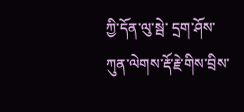ཀྱི་དོན་ལུ་སྦེ་ དྲག་ཤོས་ཀུན་ལེགས་རྡོ་རྗེ་གིས་བྲིས་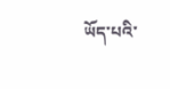ཡོད་པའི་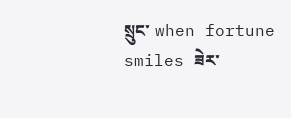སྲུང་ when fortune smiles ཟེར་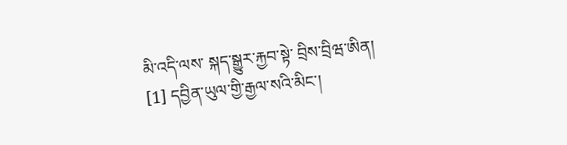མི་འདི་ལས་ སྐད་སྒྱུར་རྐྱབ་སྟེ་ བྲིས་བྲིཝ་ཨིན།
[1] དབྱིན་ཡུལ་གྱི་རྒྱལ་སའི་མིང་།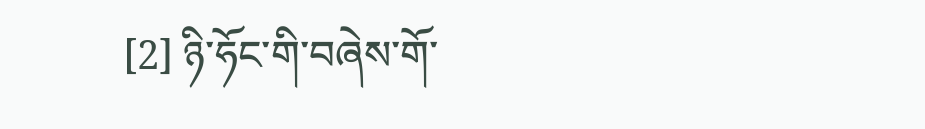[2] ཉི་ཧོང་གི་བཞེས་གོ་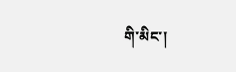གི་མིང་།